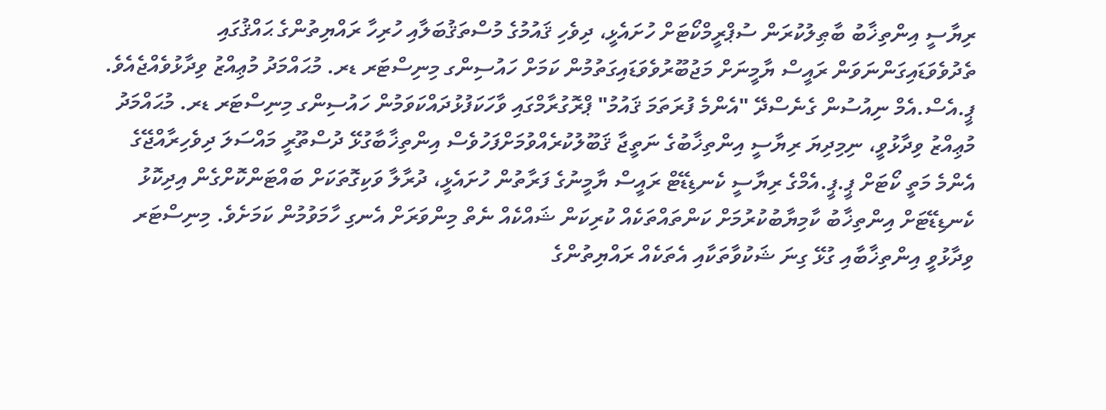ރިޔާސީ އިންތިޚާބު ބާޠިލުކުރަން ސުޕްރީމްކޯޓަށް ހުށައެޅީ، ދިވެހި ޤައުމުގެ މުސްތަޤުބަލާއި ހުރިހާ ރައްޔިތުންގެ ޙައްޤުގައި ތެދުވެވަޑައިގަންނަވަން ރައީސް ޔާމީނަށް މަޖުބޫރުވެވަޑައިގަތުމުން ކަމަށް ހައުސިންގ މިނިސްޓަރ ޑރ. މުޙައްމަދު މުޢިއްޒު ވިދާޅުވެއްޖެއެވެ.
ޕީ.އެސް.އެމް ނިއުސުން ގެނެސްދޭ "އެންމެ ފުރަތަމަ ޤައުމު" ޕްރޮގުރާމްގައި ވާހަކަފުޅުދައްކަވަމުން ހައުސިންގ މިނިސްޓަރ ޑރ. މުޙައްމަދު މުޢިއްޒު ވިދާޅުވީ، ނިމިދިޔަ ރިޔާސީ އިންތިޚާބުގެ ނަތީޖާ ޤަބޫލުކުރެއްވުމަށްފަހުވެސް އިންތިޚާބާގުޅޭ ދުސްތޫރީ މައްސަލަ ދިވެހިރާއްޖޭގެ އެންމެ މަތީ ކޯޓަށް ޕީ.ޕީ.އެމްގެ ރިޔާސީ ކެނޑިޑޭޓް ރައީސް ޔާމީނުގެ ފަރާތުން ހުށައެޅީ، ދުރާލާ ވަކިގޮތަކަށް ބައްޓަންކޮށްގެން އިދިކޮޅު ކެނޑިޑޭޓަށް އިންތިޚާބު ކާމިޔާބުކުރުމަށް ކަންތައްތަކެއް ކުރިކަން ޝައްކެއް ނެތް މިންވަރަށް އެނގި ހާމަވުމުން ކަމަށެވެ. މިނިސްޓަރ ވިދާޅުވީ އިންތިޚާބާއި ގުޅޭ ގިނަ ޝަކުވާތަކާއި އެތަކެއް ރައްޔިތުންގެ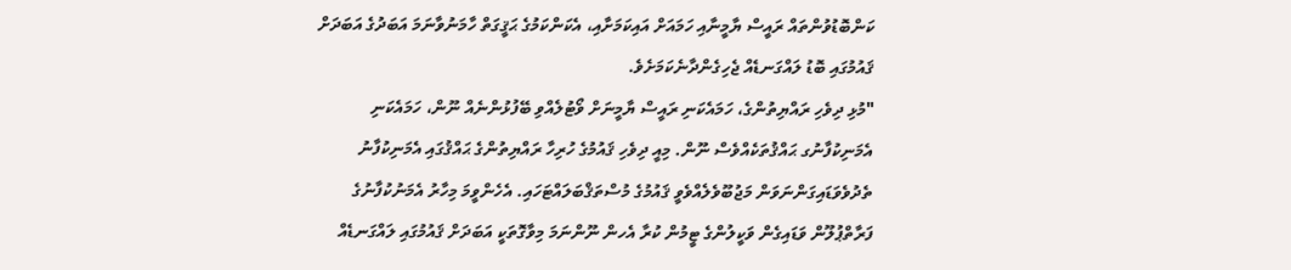ކަންބޮޑުވުންތައް ރައީސް ޔާމީނާއި ހަމައަށް އައިކަމަށާއި، އެކަންކަމުގެ ޙަޤީގަތް ހާމަނުވާނަމަ އަބަދުގެ އަބަދަށް ޤައުމުގައި ބޮޑު ލައްގަނޑެއް ޖެހިގެންދާނެކަމަށެވެ.
"މުޅި ދިވެހި ރައްޔިތުންގެ، ހަމައެކަނި ރައީސް ޔާމީނަށް ވޯޓުލެއްވި ބޭފުޅުންނެއް ނޫން، ހަމައެކަނި އެމަނިކުފާނުގ ޙައްޤުތަކެއްވެސް ނޫން. މިއީ ދިވެހި ޤައުމުގެ ހުރިހާ ރައްޔިތުންގެ ޙައްޤުގައި އެމަނިކުފާނު ތެދުވެވަޑައިގަންނަވަން މަޖުބޫވެލެއްވެވީ ޤައުމުގެ މުސްތަޤްބަލައްޓަހައި. އެހެންވީމަ މިހާރު އެމަނުކުފާނުގެ ފަރާތްޕުލޫން ވަޑައިގެން ވަކީލުންގެ ޓީމުން ކުރާ އެހން ނޫންނަމަ މިވާގޮތަކީ އަބަދަށް ޤައުމުގައި ލައްގަނޑެއް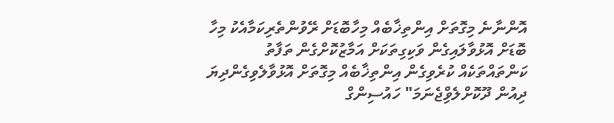އޮންނާނެ މިގޮތަށް އިންތިޚާބެއް މިހާބޮޑަށް ރޭވުންތެރިކަމާއެކު މިހާ ބޮޑަށް އޮޅުވާލައިގެން ވަކިގިތަކަށް އަމާޒުކޮށްގެން ތަފާތު ކަންތައްތަކެއް ކުރެވިގެން އިންތިޚާބެއް މިގޮތަށް އޮޅުވާލެވިގެންދިޔަ ދިއުން ދޫކޮށްލެވިްޖެނަމަ" ހައުސިންގް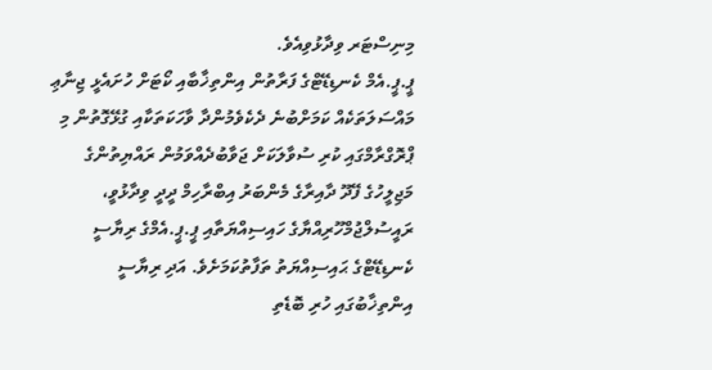މިނިސްޓަރ ވިދާޅުވިއެވެ.
ޕީ.ޕީ.އެމް ކެނޑިޑޭޓްގެ ފަރާތުން އިންތިޚާބާއި ކޯޓަށް ހުށައެޅީ ޖިނާޢި މައްސަލަތަކެއް ކަމަށްބުނެ ދެކެވެމުންދާ ވާހަކަތަކާއި ގުޅޭގޮތުން މި ޕްރޮގްރާމްގައި ކުރި ސުވާލަކަށް ޖަވާބުދެއްވަމުން ރައްޔިތުންގެ މަޖިލީހުގެ ފޭދޫ ދާއިރާގެ މެންބަރު އިބްރާހިމް ދީދީ ވިދާޅުވީ، ރައީސުލްޖުމްހޫރިއްޔާގެ ހައިސިއްޔަތާއި ޕީ.ޕީ.އެމްގެ ރިޔާސީ ކެނޑިޑޭޓްގެ ޙައިސިއްޔަތު ތަފާތުކަމަށެވެ. އަދި ރިޔާސީ އިންތިޚާބުގައި ހުރި ބޮޑެތި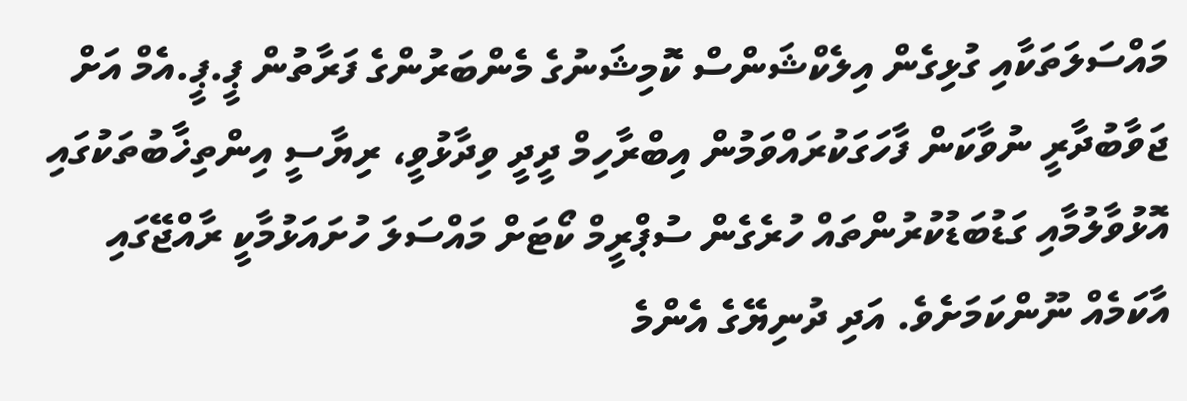މައްސަލަތަކާއި ގުޅިގެން އިލެކްޝަންސް ކޮމިޝަނުގެ މެންބަރުންގެ ފަރާތުން ޕީ.ޕީ.އެމް އަށް ޖަވާބުދާރީ ނުވާކަން ފާހަގަކުރައްވަމުން އިބްރާހިމް ދީދީ ވިދާޅުވީ، ރިޔާސީ އިންތިޚާބުތަކުގައި އޮޅުވާލުމާއި ގަޑުބަޑުކުރުންތައް ހުރެގެން ސުޕްރީމް ކޯޓަށް މައްސަލަ ހުށައަޅުމާކީ ރާއްޖޭގައި އާކަމެއް ނޫންކަމަށެވެ. އަދި ދުނިޔޭގެ އެންމެ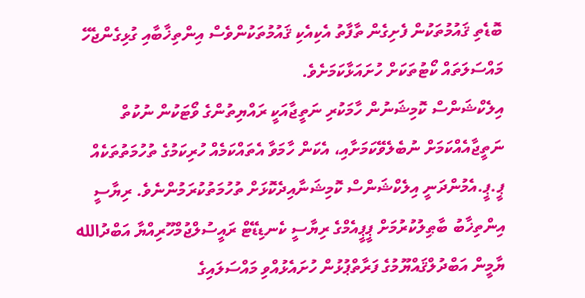ބޮޑެތި ޤައުމުތަކުން ފެށިގެން ތާފާތު އެކިއެކި ޤައުމުތަކުންވެސް އިންތިޚާބާއި ގުޅިގެންޖެހޭ މައްސަލަތައް ކޯޓުތަކަށް ހުށައަޅާކަމަށެވެ.
އިލެކްޝަންސް ކޮމިޝަނުން ހާމަކުރި ނަތީޖާއަކީ ރައްޔިތުންގެ ވޯޓަކުން ނުކުތް ނަތީޖާއެއްކަމަށް ނުބެލެވޭކަމަށާއި، އެކަން ހާމަވާ އެތައްކަމެއް ހުރިކަމުގެ ތުހުމަތުތަކެއް ޕީ.ޕީ.އެމުންދަނީ އިލެކްޝަންސް ކޮމިޝަނާއިދެކޮޅަށް ތުހުމަތުކުރަމުންނެވެ. ރިޔާސީ އިންތިޚާބު ބާޠިލުކުރުމަށް ޕީޕީއެމްގެ ރިޔާސީ ކެނޑިޑޭޓް ރައީސުލްޖުމްހޫރިއްޔާ އަބްދުالله ޔާމީން އަބްދުލްޤައްޔޫމުގެ ފަރާތްޕުޅުން ހުށައެޅުއްވި މައްސަލައިގެ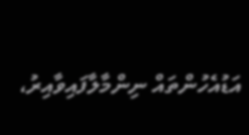އަޑުއެހުންތައް ނިންމާލާފައިވާއިރު،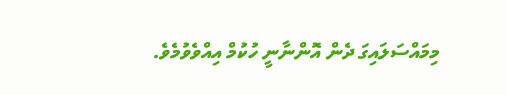މިމައްސަލައިގަ ދެން އޮންނާނީ ހުކުމް އިއްވެވުމެވެ.